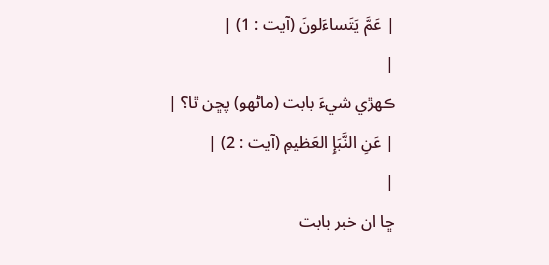| عَمَّ يَتَساءَلونَ (آيت : 1) |
|
ڪهڙي شيءَ بابت (ماڻهو) پڇن ٿا؟ |
| عَنِ النَّبَإِ العَظيمِ (آيت : 2) |
|
ڇا ان خبر بابت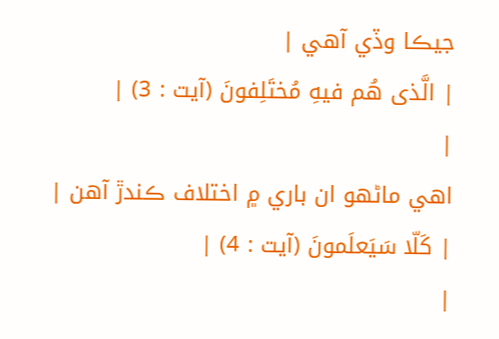جيڪا وڏي آهي |
| الَّذى هُم فيهِ مُختَلِفونَ (آيت : 3) |
|
اهي ماڻهو ان باري ۾ اختلاف ڪندڙ آهن |
| كَلّا سَيَعلَمونَ (آيت : 4) |
|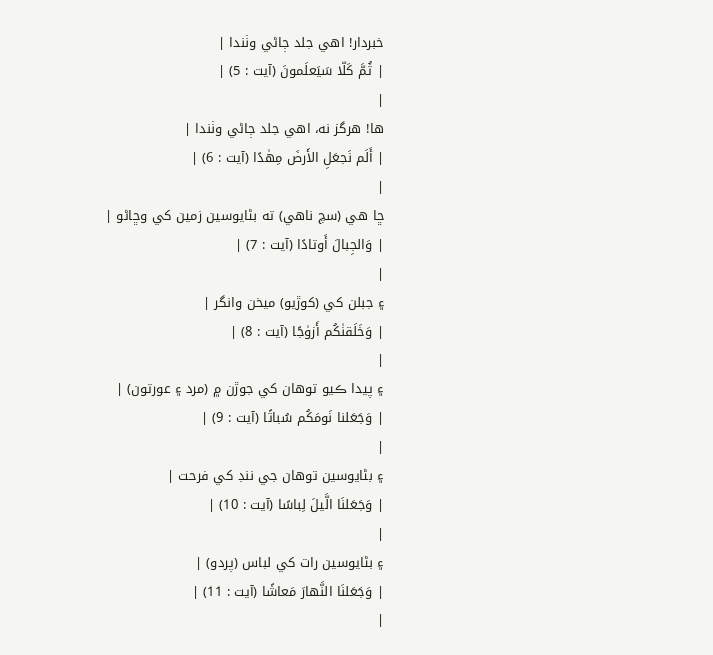خبردار! اهي جلد ڄاڻي وٺندا |
| ثُمَّ كَلّا سَيَعلَمونَ (آيت : 5) |
|
ها! هرگز نه، اهي جلد ڄاڻي وٺندا |
| أَلَم نَجعَلِ الأَرضَ مِهٰدًا (آيت : 6) |
|
ڇا هي (سچ ناهي) ته بڻايوسين زمين کي وڇاڻو |
| وَالجِبالَ أَوتادًا (آيت : 7) |
|
۽ جبلن کي (کوڙيو) ميخن وانگر |
| وَخَلَقنٰكُم أَزوٰجًا (آيت : 8) |
|
۽ پيدا ڪيو توهان کي جوڙن ۾ (مرد ۽ عورتون) |
| وَجَعَلنا نَومَكُم سُباتًا (آيت : 9) |
|
۽ بڻايوسين توهان جي ننڊ کي فرحت |
| وَجَعَلنَا الَّيلَ لِباسًا (آيت : 10) |
|
۽ بڻايوسين رات کي لباس (پردو) |
| وَجَعَلنَا النَّهارَ مَعاشًا (آيت : 11) |
|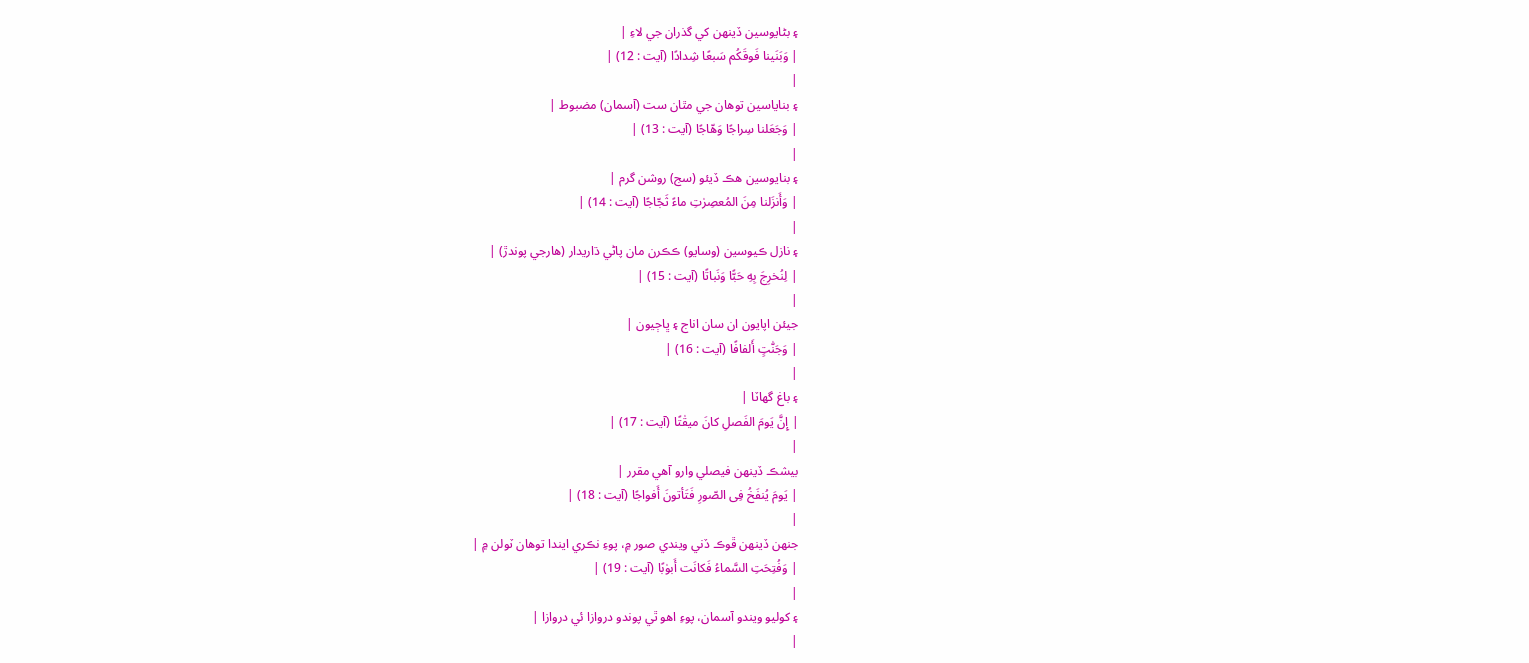۽ بڻايوسين ڏينهن کي گذران جي لاءِ |
| وَبَنَينا فَوقَكُم سَبعًا شِدادًا (آيت : 12) |
|
۽ بناياسين توهان جي مٿان ست (آسمان) مضبوط |
| وَجَعَلنا سِراجًا وَهّاجًا (آيت : 13) |
|
۽ بنايوسين هڪ ڏيئو (سج) روشن گرم |
| وَأَنزَلنا مِنَ المُعصِرٰتِ ماءً ثَجّاجًا (آيت : 14) |
|
۽ نازل ڪيوسين (وسايو) ڪڪرن مان پاڻي ڌاريدار (هارجي پوندڙ) |
| لِنُخرِجَ بِهِ حَبًّا وَنَباتًا (آيت : 15) |
|
جيئن اپايون ان سان اناج ۽ ڀاڄيون |
| وَجَنّٰتٍ أَلفافًا (آيت : 16) |
|
۽ باغ گهاٽا |
| إِنَّ يَومَ الفَصلِ كانَ ميقٰتًا (آيت : 17) |
|
بيشڪ ڏينهن فيصلي وارو آهي مقرر |
| يَومَ يُنفَخُ فِى الصّورِ فَتَأتونَ أَفواجًا (آيت : 18) |
|
جنهن ڏينهن ڦوڪ ڏني ويندي صور ۾، پوءِ نڪري ايندا توهان ٽولن ۾ |
| وَفُتِحَتِ السَّماءُ فَكانَت أَبوٰبًا (آيت : 19) |
|
۽ کوليو ويندو آسمان، پوءِ اهو ٿي پوندو دروازا ئي دروازا |
|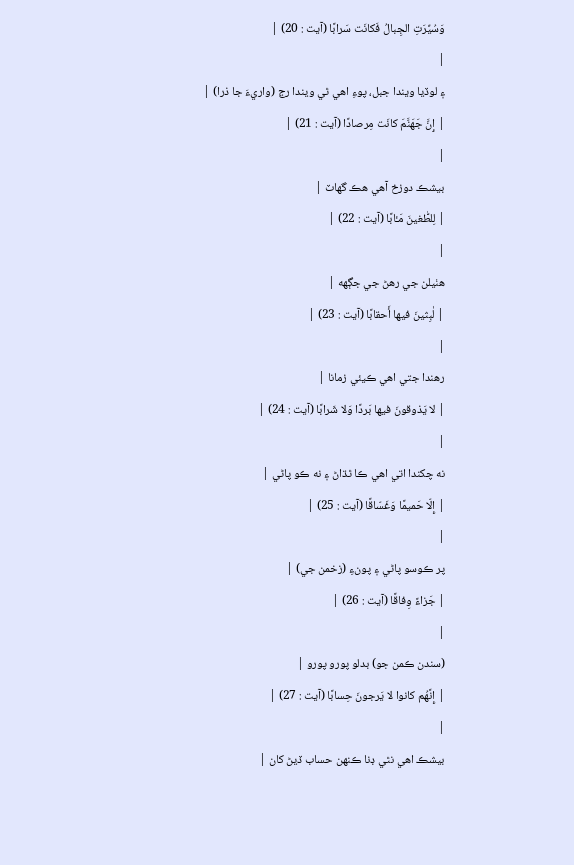وَسُيِّرَتِ الجِبالُ فَكانَت سَرابًا (آيت : 20) |
|
۽ لوڏيا ويندا جبل، پوءِ اهي ٿي ويندا رڃ (واريءَ جا ذرا) |
| إِنَّ جَهَنَّمَ كانَت مِرصادًا (آيت : 21) |
|
بيشڪ دوزخ آهي هڪ گهاٽ |
| لِلطّٰغينَ مَـٔابًا (آيت : 22) |
|
هٺيلن جي رهڻ جي جڳهه |
| لٰبِثينَ فيها أَحقابًا (آيت : 23) |
|
رهندا جتي اهي ڪيئي زمانا |
| لا يَذوقونَ فيها بَردًا وَلا شَرابًا (آيت : 24) |
|
نه چکندا اتي اهي ڪا ٿڌاڻ ۽ نه ڪو پاڻي |
| إِلّا حَميمًا وَغَسّاقًا (آيت : 25) |
|
پر ڪوسو پاڻي ۽ پونءِ (زخمن جي) |
| جَزاءً وِفاقًا (آيت : 26) |
|
(سندن ڪمن جو) بدلو پورو پورو |
| إِنَّهُم كانوا لا يَرجونَ حِسابًا (آيت : 27) |
|
بيشڪ اهي نٿي ڊنا ڪنهن حساب ڏيڻ کان |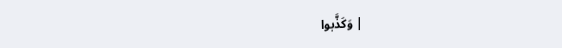| وَكَذَّبوا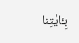بِـٔايٰتِنا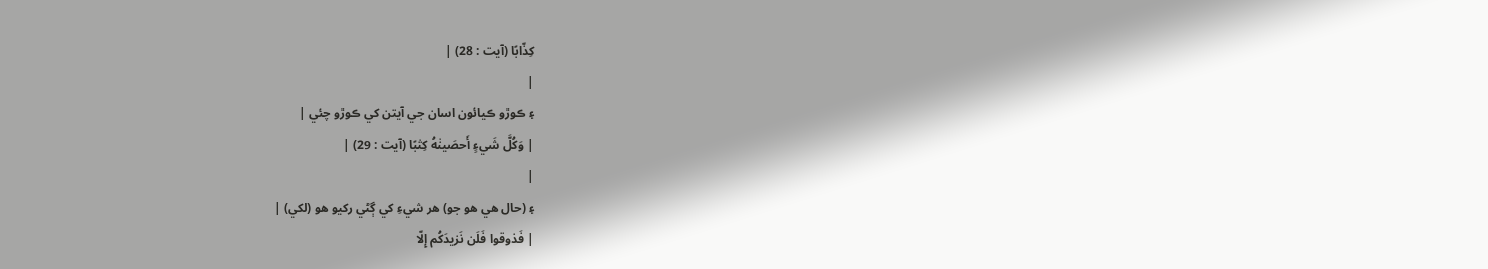كِذّابًا (آيت : 28) |
|
۽ ڪوڙو ڪيائون اسان جي آيتن کي ڪوڙو چئي |
| وَكُلَّ شَيءٍ أَحصَينٰهُ كِتٰبًا (آيت : 29) |
|
۽ (حال هي هو جو) هر شيءِ کي ڳڻي رکيو هو (لکي) |
| فَذوقوا فَلَن نَزيدَكُم إِلّا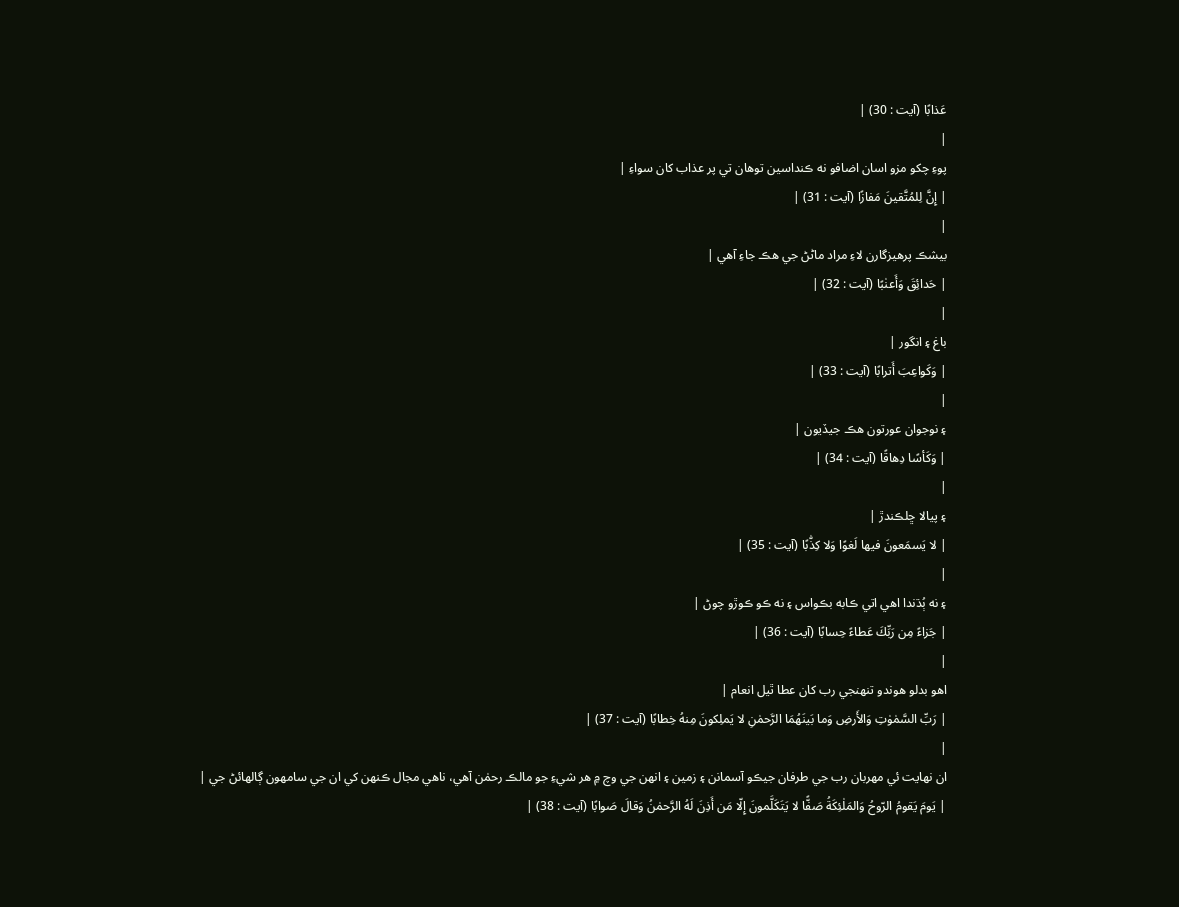عَذابًا (آيت : 30) |
|
پوءِ چکو مزو اسان اضافو نه ڪنداسين توهان تي پر عذاب کان سواءِ |
| إِنَّ لِلمُتَّقينَ مَفازًا (آيت : 31) |
|
بيشڪ پرهيزگارن لاءِ مراد ماڻڻ جي هڪ جاءِ آهي |
| حَدائِقَ وَأَعنٰبًا (آيت : 32) |
|
باغ ۽ انگور |
| وَكَواعِبَ أَترابًا (آيت : 33) |
|
۽ نوجوان عورتون هڪ جيڏيون |
| وَكَأسًا دِهاقًا (آيت : 34) |
|
۽ پيالا ڇلڪندڙ |
| لا يَسمَعونَ فيها لَغوًا وَلا كِذّٰبًا (آيت : 35) |
|
۽ نه ٻُڌندا اهي اتي ڪابه بڪواس ۽ نه ڪو ڪوڙو چوڻ |
| جَزاءً مِن رَبِّكَ عَطاءً حِسابًا (آيت : 36) |
|
اهو بدلو هوندو تنهنجي رب کان عطا ٿيل انعام |
| رَبِّ السَّمٰوٰتِ وَالأَرضِ وَما بَينَهُمَا الرَّحمٰنِ لا يَملِكونَ مِنهُ خِطابًا (آيت : 37) |
|
ان نهايت ئي مهربان رب جي طرفان جيڪو آسمانن ۽ زمين ۽ انهن جي وچ ۾ هر شيءِ جو مالڪ رحمٰن آهي، ناهي مجال ڪنهن کي ان جي سامهون ڳالهائڻ جي |
| يَومَ يَقومُ الرّوحُ وَالمَلٰئِكَةُ صَفًّا لا يَتَكَلَّمونَ إِلّا مَن أَذِنَ لَهُ الرَّحمٰنُ وَقالَ صَوابًا (آيت : 38) |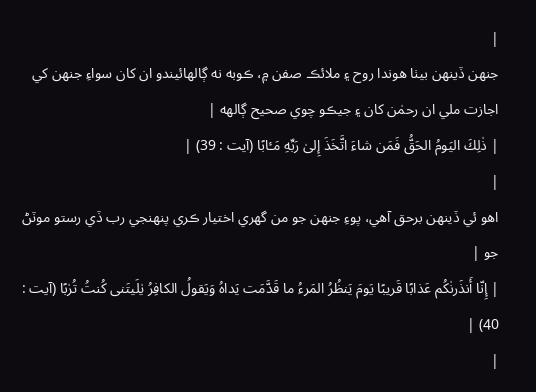|
جنهن ڏينهن بيٺا هوندا روح ۽ ملائڪ صفن ۾، ڪوبه نه ڳالهائيندو ان کان سواءِ جنهن کي اجازت ملي ان رحمٰن کان ۽ جيڪو چوي صحيح ڳالهه |
| ذٰلِكَ اليَومُ الحَقُّ فَمَن شاءَ اتَّخَذَ إِلىٰ رَبِّهِ مَـٔابًا (آيت : 39) |
|
اهو ئي ڏينهن برحق آهي، پوءِ جنهن جو من گهري اختيار ڪري پنهنجي رب ڏي رستو موٽڻ جو |
| إِنّا أَنذَرنٰكُم عَذابًا قَريبًا يَومَ يَنظُرُ المَرءُ ما قَدَّمَت يَداهُ وَيَقولُ الكافِرُ يٰلَيتَنى كُنتُ تُرٰبًا (آيت : 40) |
|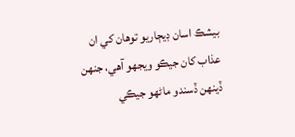بيشڪ اسان ڊيڄاريو توهان کي ان عذاب کان جيڪو ويجهو آهي، جنهن ڏينهن ڏسندو ماڻهو جيڪي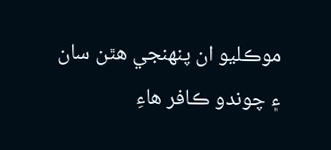موڪليو ان پنهنجي هٿن سان ۽ چوندو ڪافر هاءِ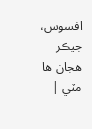افسوس، جيڪر هجان ها مٽي |